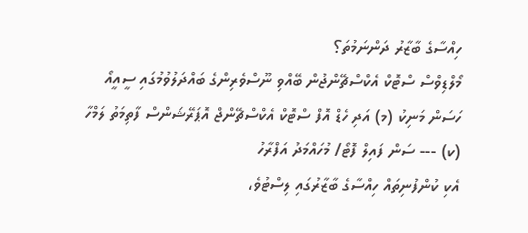ހިއްސާގެ ބާޒާރު ދަންނަމުތަ؟
މޯލްޑިވްސް ސްޓޮކް އެކްސްޗޭންޖުން ބޭއްވި ނޫސްވެރިންގެ ބައްދަލުވުމުގައި ސީއީއޯ ހަސަން މަނިކު (މ) އަދި ހެޑް އޮފް ސްޓޮކް އެކްސްޗޭންޖް އޮޕަރޭޝަންސް ފާތިމަތު ލަމްހާ (ކ) --- ސަން ފައިލް ފޮޓޯ/ މުހައްމަދު އަފްރާހު
އެކި ކުންފުނިތައް ހިއްސާގެ ބާޒާރުގައި ލިސްޓުވެ،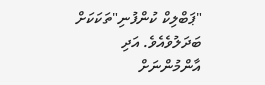"ޕަބްލިކް ކުންފުނި"ތަކަކަށް ބަދަލުވެއެވެ. އަދި އާންމުންނަށް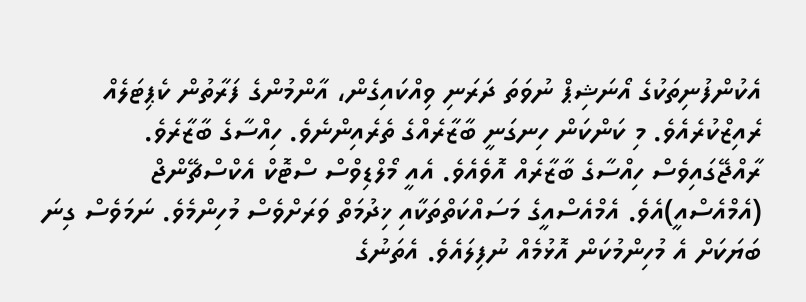އެކުންފުނިތަކުގެ އޯނަޝިޕް ނުވަތަ ދަރަނި ވިއްކައިގެން، އާންމުންގެ ފަރާތުން ކެޕިޓަލެއް ރެއިޒްކުރެއެވެ. މި ކަންކަން ހިނގަނީ ބާޒާރެއްގެ ތެރެއިންނެވެ. ހިއްސާގެ ބާޒާރެވެ.
ރާއްޖޭގައިވެސް ހިއްސާގެ ބާޒާރެއް އޮވެއެވެ. އެއީ މޯލްޑިވްސް ސްޓޮކް އެކްސްޗޭންޖް (އެމްއެސްއީ)އެވެ. އެމްއެސްއީގެ މަސައްކަތްތަކާއި ޚިދުމަތް ވަރަށްވެސް މުހިންމެވެ. ނަމަވެސް ގިނަ ބަޔަކަށް އެ މުހިންމުކަން އޮޅުމެއް ނުފިލައެވެ. އެތަނުގެ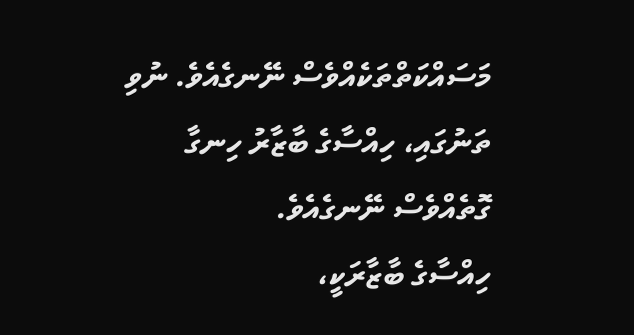މަސައްކަތްތަކެއްވެސް ނޭނގެއެވެ. ނުވި ތަނުގައި، ހިއްސާގެ ބާޒާރު ހިނގާ ގޮތެއްވެސް ނޭނގެއެވެ.
ހިއްސާގެ ބާޒާރަކީ،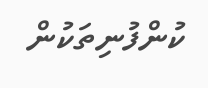ކުންފުނިތަކުން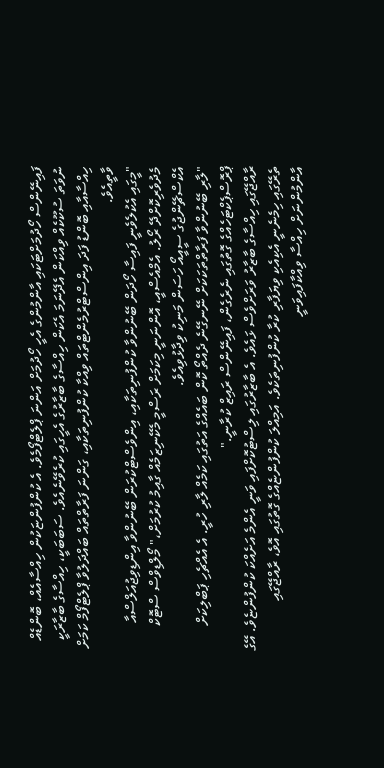ފައިނޭންސް ހޯދުމަށްޓަކައި އާންމުންގެ އެހީ ހޯދުމަށް އަންނަ ޕްލެޓްފޯމެވެ. އެ ކުންފުންޏަކުން ހިއްސާއެއް، ބޮންޑެއް ނުވަތަ ސުކޫކެއް ވިއްކަން އެދޭނަމަ އެކަން ހިއްސާގެ ބާޒާރުގެ އެހީގައި ކުރެވޭނެއެވެ. ސަބަބަކީ، ހިއްސާގެ ބާޒާރަކީ ހިއްސާއާއި ބޮންޑު ފަދަ އިންސްޓްރުމެންޓްތައް ވިއްކާ ކުންފުނިތަކާއި، ގަންނަ ފަރާތްތައް ބައްދަލުވާ ޕްލެޓްފޯމް ކަމަށް ވާތީއެވެ.
"މީގައި އެކުލެވެނީ ފައިސާ ހޯދަން ބޭނުންވާ ކުންފުނިތަކާއި، އިންވެސްޓްކުރަން ބޭނުންވާ އިންޑިވިޖުއަލްސްއާ މެދުވެރިކޮށްދޭ ރޯލު. އެމްއެސްއީ، އޮންނަނީ މިކަމަށް ރަސްމީ މެކޭނިޒަމެއް ގާއިމު ކުރުމަށް،" މޯލްޑިވްސް ސްޓޮކް އެކްސްޗޭންޖުގެ ސީއީއޯ ހަސަން މަނިކު ވިދާޅުވިއެވެ.
"ލާރި ބޭނުންވާ ފަރާތްތަކަކަށް ނޭނގޭނެ ދެއްތޯ ކޮން ބައެއްގެ އަތުގައި ކަމެއް ލާރި ހުރީ. އެ އެއްޗެހި ޕަބްލިކަށް ޕްރޮސްޕެކްޓަހެއްގެ ގޮތުގައި ނެރެގެން، ފައިނޭންސް ރައިޒް ކުރާނީ."
ރާއްޖޭގައި ހިއްސާގެ ބާޒާރު ވަރަށްވެސް ޅައެވެ. އެ ބާޒާރުގައި ލިސްޓުކޮށްފައި ވަނީ އެންމެ އަށެއްކަ ކުންފުންޏެވެ. އޭގެ ތެރޭގައި ހިމެނެނީ އެކިއެކި ވިޔަފާރި ކުރާ ކުންފުނިތަކެވެ. އަމިއްލަ ކުންފުންޏެއްގެ ގޮތުގައި އޮވެ، ރާއްޖޭގައި އާންމުންނަށް ހިއްސާ ވިއްކާފައިވަނީ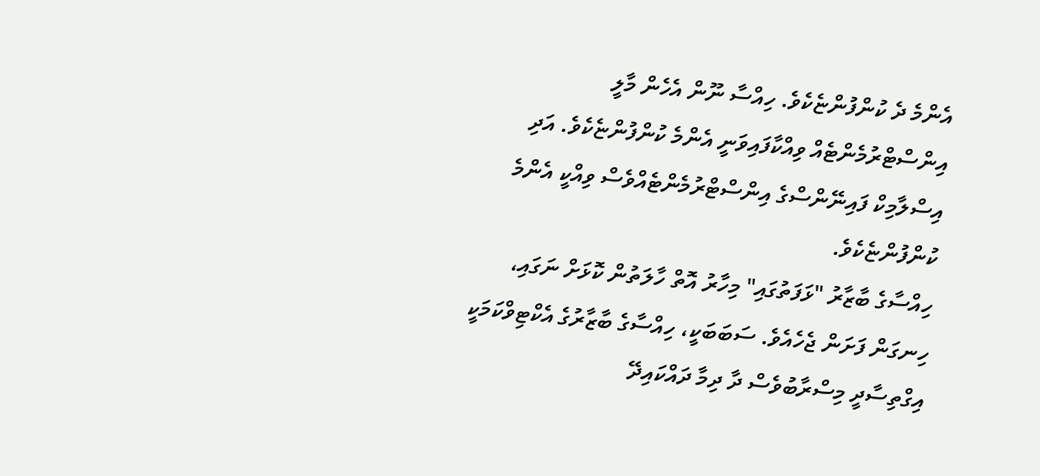އެންމެ ދެ ކުންފުންޏެކެވެ. ހިއްސާ ނޫން އެހެން މާލީ އިންސްޓްރުމެންޓެއް ވިއްކާފައިވަނީ އެންމެ ކުންފުންޏެކެވެ. އަދި އިސްލާމިކް ފައިނޭންސްގެ އިންސްޓްރުމެންޓެއްވެސް ވިއްކީ އެންމެ ކުންފުންޏެކެވެ.
ހިއްސާގެ ބާޒާރު "ޅަފަތުގައި" މިހާރު އޮތް ހާލަތުން ކޮޅަށް ނަގައި، ހިނގަން ފަށަން ޖެހެއެވެ. ސަބަބަކީ، ހިއްސާގެ ބާޒާރުގެ އެކްޓިވްކަމަކީ އިގްތިސާދީ މިސްރާބުވެސް ދާ ދިމާ ދައްކައިދޭ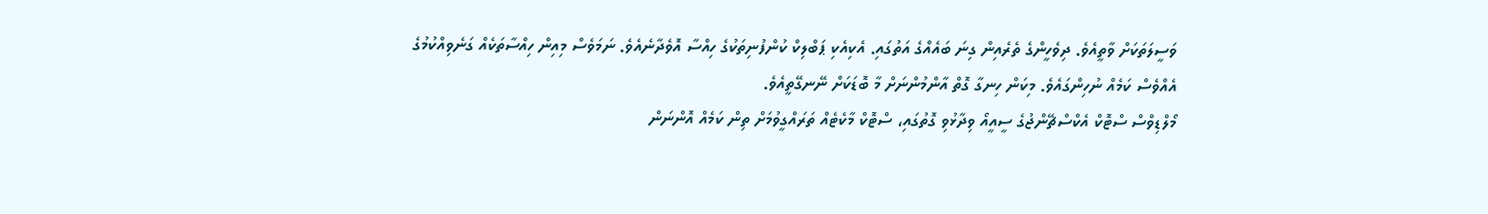ވަސީލަތަކަށް ވާތީއެވެ. ދިވެހީންގެ ތެރެއިން ގިނަ ބައެއްގެ އަތުގައި. އެކިއެކި ޕަބްލިކް ކުންފުނިތަކުގެ ހިއްސާ އޮވެދާނެއެވެ. ނަމަވެސް މިއިން ހިއްސާތަކެއް ގަނެވިއްކުމުގެ އެއްވެސް ކަމެއް ނުހިންގައެވެ. މިކަން ހިނގާ ގޮތް އާންމުންނަށް މާ ބޮޑަކަށް ނޭނގޭތީއެވެ.
މޯލްޑިވްސް ސްޓޮކް އެކްސްޗޭންޖުގެ ސީއީއޯ ވިދާޅުވި ގޮތުގައި، ސްޓޮކް މާކެޓެއް ތަރައްގީވުމަށް ތިން ކަމެއް އޮންނަން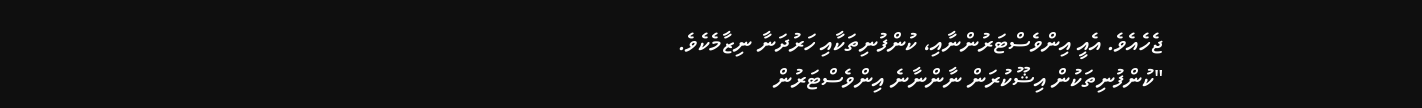ޖެހެއެވެ. އެއީ އިންވެސްޓަރުންނާއި، ކުންފުނިތަކާއި ހަރުދަނާ ނިޒާމެކެވެ.
"ކުންފުނިތަކުން އިޝޫކުރަން ނާންނާނެ އިންވެސްޓަރުން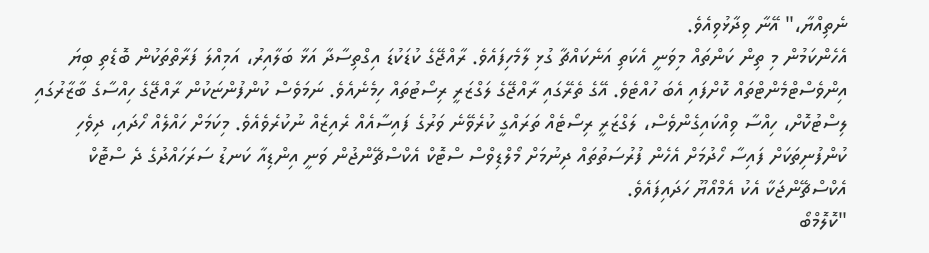ނެތިއްޔާ،" އޭނާ ވިދާޅުވިއެވެ.
އެހެންކަމުން މި ތިން ކަންތައް މިވަނީ އެކަތި އަނެކައްޗާ ގުޅި ލާމެހިފައެވެ. ރާއްޖޭގެ ކުޑަކުޑަ އިގްތިސާދާ އަޅާ ބަލާއިރު، އަމިއްލަ ފަރާތްތަކުން ބޮޑެތި ބިޔަ އިންވެސްޓްމެންޓްތައް ކޮށްފައި އެބަ ހުއްޓެވެ. އޭގެ ތެރޭގައި ރާއްޖޭގެ ލަގްޒަރީ ރިސޯޓުތައް ހިމެނެއެވެ. ނަމަވެސް ކުންފުންޏަކުން ރާއްޖޭގެ ހިއްސާގެ ބާޒާރުގައި ލިސްޓުކޮށް، ހިއްސާ ވިއްކައިގެންވެސް، ލަގްޒަރީ ރިސޯޓެއް ތަރައްގީ ކުރެވޭނެ ވަރުގެ ފައިސާއެއް ރެއިޒެއް ނުކުރެވެއެވެ. މިކަމަށް ހައްލެއް ހޯދައި، ދިވެހި ކުންފުނިތަކަށް ފައިސާ ހޯދުމަށް އެހެން ފުރުސަތުތައް ދިނުމަށް މޯލްޑިވްސް ސްޓޮކް އެކްސްޗޭންޖުން ވަނީ އިންޑިއާ ކަނޑު ސަރަހައްދުގެ ދެ ސްޓޮކް އެކްސްޗޭންޖަކާ އެކު އެމްއޯޔޫ ހަދައިފައެވެ.
"ކޮލޮމްބޯ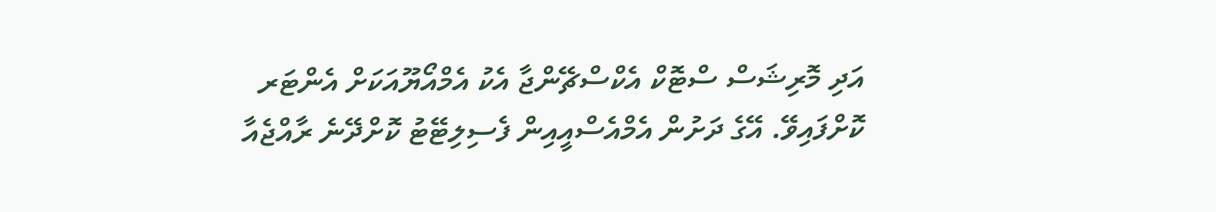އަދި މޮރިޝަސް ސްޓޮކް އެކްސްޗޭންޖާ އެކު އެމްއޯޔޫއަކަށް އެންޓަރ ކޮށްފައިވޭ. އޭގެ ދަށުން އެމްއެސްއީއިން ފެސިލިޓޭޓު ކޮށްދޭނެ ރާއްޖެއާ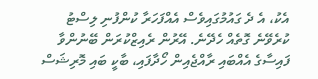އެކު، އެ ދެ ގައުމުގައިވެސް އެއްފަހަރާ ކުންފުނި ލިސްޓު ކުރެވޭނެ ގޮތެއް ހެދޭނެ. އޭރުން ރެއިޒްކުރަން ބޭނުންވާ ފައިސާގެ އެއްބައި ރާއްޖެއިން ހޯދާފައި، ބާކީ ބައި މޮރިޝަސް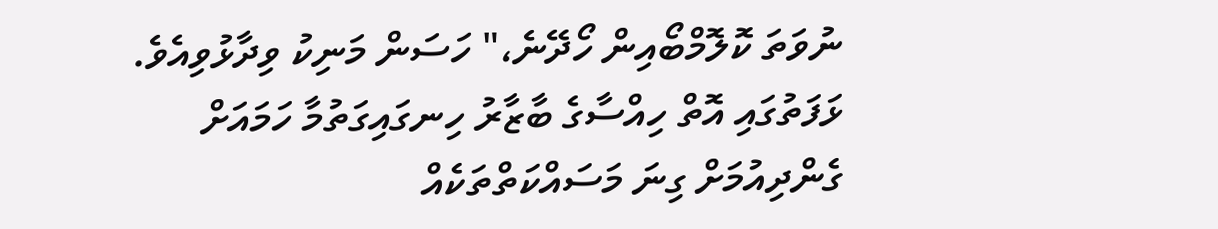ނުވަތަ ކޮލޮމްބޯއިން ހޯދޭނެ،" ހަސަން މަނިކު ވިދާޅުވިއެވެ.
ޅަފަތުގައި އޮތް ހިއްސާގެ ބާޒާރު ހިނގައިގަތުމާ ހަމައަށް ގެންދިއުމަށް ގިނަ މަސައްކަތްތަކެއް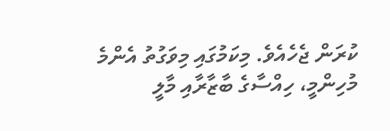ކުރަން ޖެހެއެވެ. މިކަމުގައި މިވަގުތު އެންމެ މުހިންމީ، ހިއްސާގެ ބާޒާރާއި މާލީ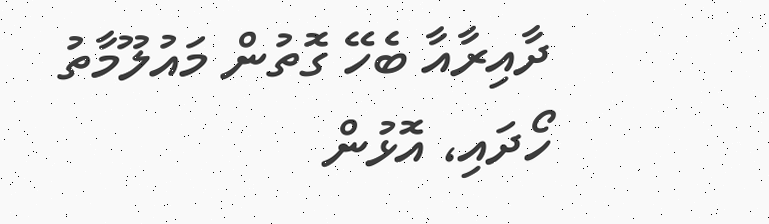ދާއިރާއާ ބެހޭ ގޮތުން މައުލޫމާތު ހޯދައި، އޮޅުން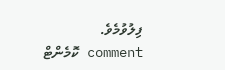ފިލުވުމެވެ.
comment ކޮމެންޓް